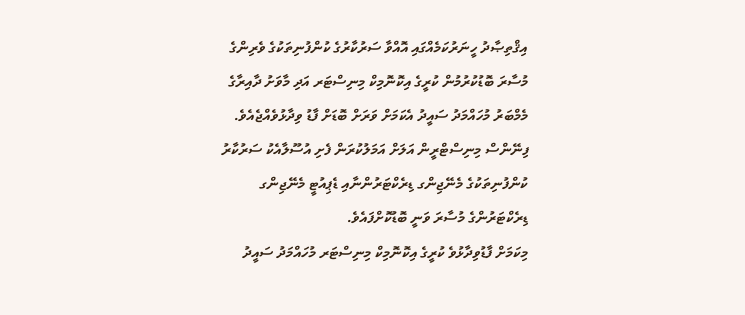އިޤްތިޞާދު ހީނަރުކަމެއްގައި އޮއްވާ ސަރުކާރުގެ ކުންފުނިތަކުގެ ވެރިންގެ މުސާރަ ބޮޑުކުރުމުން ކުރީގެ އިކޮނޮމިކް މިނިސްޓަރ އަދި މާވަށު ދާއިރާގެ މެމްބަރު މުހައްމަދު ސައީދު އެކަމަށް ވަރަށް ބޮޑަށް ފާޑު ވިދާޅުވެއްޖެއެވެ.
ފިނޭންސް މިނިސްޓްރީން އަލަށް އަމަލުކުރަން ފެށި އުސޫލާއެކު ސަރުކާރު ކުންފުނިތަކުގެ މެނޭޖިންގ ޑިރެކްޓަރުންނާއި ޑެޕިއުޓީ މެނޭޖިންގ ޑިރެކްޓަރުންގެ މުސާރަ ވަނީ ބޮޑުކޮށްފައެވެ.
މިކަމަށް ފާޑުވިދާޅުވެ ކުރީގެ އިކޮނޮމިކް މިނިސްޓަރ މުހައްމަދު ސައީދު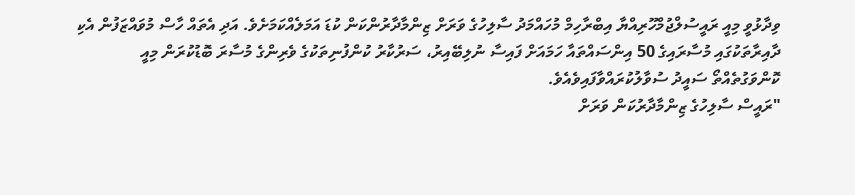ވިދާޅުވީ މިއީ ރައީސުލްޖުމްހޫރިއްޔާ އިބްރާހިމް މުހައްމަދު ސާލިހުގެ ވަރަށް ޒިންމާދާރުންކަން ކުޑަ އަމަލެއްކަމަށެވެ. އަދި އެތައް ހާސް މުވައްޒަފުން އެކި ދާއިރާތަކުގައި މުސާރައިގެ 50 އިންސައްތައާ ހަމައަށް ފައިސާ ނުލިބޭއިރު، ސަރުކާރު ކުންފުނިތަކުގެ ވެރިންގެ މުސާރަ ބޮޑުކުރަން މިއީ ކޮންވަގުތެއްތޯ ސައީދު ސުވާލުކުރައްވާފައިވެއެވެ.
"ރައީސް ސާލިހުގެ ޒިންމާދާރުކަން ވަރަށް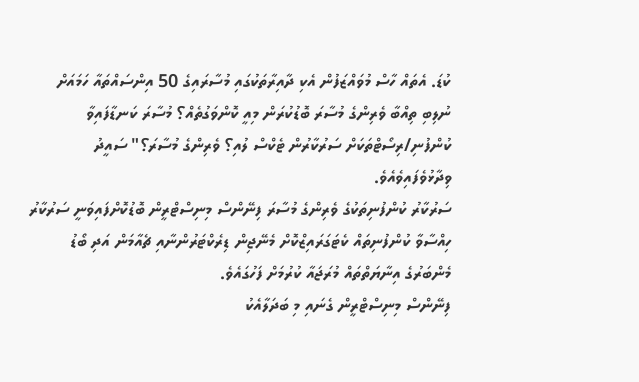ކުޑަ. އެތައް ހާސް މުވައްޒަފުން އެކި ދާއިރާތަކުގައި މުސާރައިގެ 50 އިންސައްތައާ ހަމައަށް ނުލިބި ތިއްބާ ވެރިންގެ މުސާރަ ބޮޑުކުރަން މިއީ ކޮންވަގުތެއް؟ މުސާރަ ކަނޑާފައިވާ ކުންފުނި/ރިސޯޓްތަކަށް ސަރުކާރުން ޓެކްސް ލުއި؟ ވެރިންގެ މުސާރަ؟" ސައީދު ވިދާޅުވެފައިވެއެވެ.
ސަރުކާރު ކުންފުނިތަކުގެ ވެރިންގެ މުސާރަ ފިނޭންސް މިނިސްޓްރީން ބޮޑުކޮށްފައިވަނީ ސަރުކާރު ހިއްސާވާ ކުންފުނިތައް ކެޓަގަރައިޒްކޮށް މެނޭޖިން ޑިރެކްޓަރުންނާއި ޗެއާމަން އަދި ބޯޑު މެންބަރުގެ އިނާޔަތްތައް މުރަޖައާ ކުރުމަށް ފަހުގައެވެ.
ފިނޭންސް މިނިސްޓްރީން ގެނައި މި ބަދަލާއެކު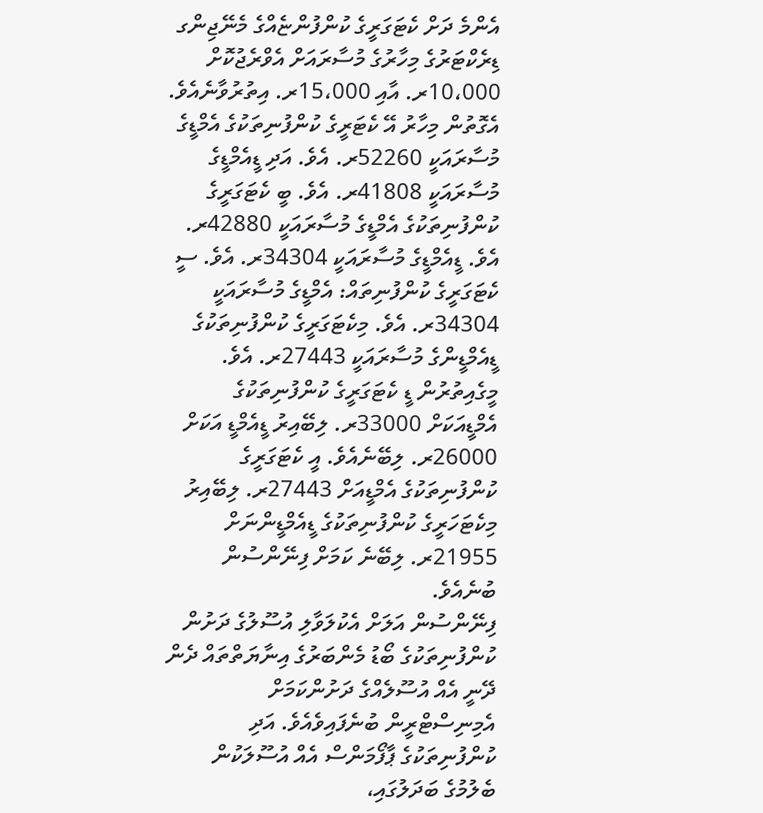އެންމެ ދަށް ކެޓަގަރީގެ ކުންފުންޏެއްގެ މެނޭޖިންގ ޑިރެކްޓަރުގެ މިހާރުގެ މުސާރައަށް އެވްރެޖުކޮށް 10،000ރ. އާއި 15،000ރ. އިތުރުވާނެއެވެ.
އެގޮތުން މިހާރު އޭ ކެޓަރީގެ ކުންފުނިތަކުގެ އެމްޑީގެ މުސާރައަކީ 52260ރ. އެވެ. އަދި ޑީއެމްޑީގެ މުސާރައަކީ 41808ރ. އެވެ. ބީ ކެޓަގަރީގެ ކުންފުނިތަކުގެ އެމްޑީގެ މުސާރައަކީ 42880ރ. އެވެ. ޑީއެމްޑީގެ މުސާރައަކީ 34304ރ. އެވެ. ސީ ކެޓަގަރީގެ ކުންފުނިތައް: އެމްޑީގެ މުސާރައަކީ 34304ރ. އެވެ. މިކެޓަގަރީގެ ކުންފުނިތަކުގެ ޑީއެމްޑީންގެ މުސާރައަކީ 27443ރ. އެވެ.
މީގެއިތުރުން ޑީ ކެޓަގަރީގެ ކުންފުނިތަކުގެ އެމްޑީއަކަށް 33000ރ. ލިބޭއިރު ޑީއެމްޑީ އަކަށް 26000ރ. ލިބޭނެއެވެ. އީ ކެޓަގަރީގެ ކުންފުނިތަކުގެ އެމްޑީއަށް 27443ރ. ލިބޭއިރު މިކެޓަހަރީގެ ކުންފުނިތަކުގެ ޑީއެމްޑީންނަށް 21955ރ. ލިބޭނެ ކަމަށް ފިނޭންސުން ބުނެއެވެ.
ފިނޭންސުން އަލަށް އެކުލަވާލި އުސޫލުގެ ދަށުން ކުންފުނިތަކުގެ ބޯޑު މެންބަރުގެ އިނާޔަތްތައް ދެން ދޭނީ އެއް އުސޫލެއްގެ ދަށުންކަމަށް އެމިނިސްޓްރީން ބުނެފައިވެއެވެ. އަދި ކުންފުނިތަކުގެ ޕާފޯމަންސް އެއް އުސޫލަކުން ބެލުމުގެ ބަދަލުގައި،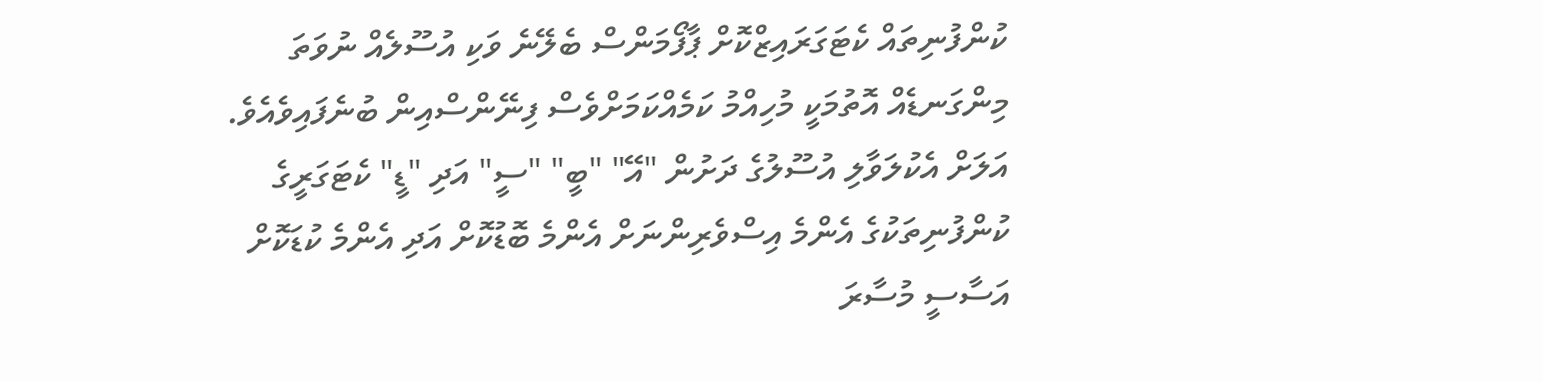ކުންފުނިތައް ކެޓަގަރައިޒްކޮށް ޕާފޯމަންސް ބެލޭނެ ވަކި އުސޫލެއް ނުވަތަ މިންގަނޑެއް އޮތުމަކީ މުހިއްމު ކަމެއްކަމަށްވެސް ފިނޭންސްއިން ބުނެފައިވެއެވެ.
އަލަށް އެކުލަވާލި އުސޫލުގެ ދަށުން "އޭ" "ބީ" "ސީ" އަދި "ޑީ" ކެޓަގަރީގެ ކުންފުނިތަކުގެ އެންމެ އިސްވެރިންނަށް އެންމެ ބޮޑުކޮށް އަދި އެންމެ ކުޑަކޮށް އަސާސީ މުސާރަ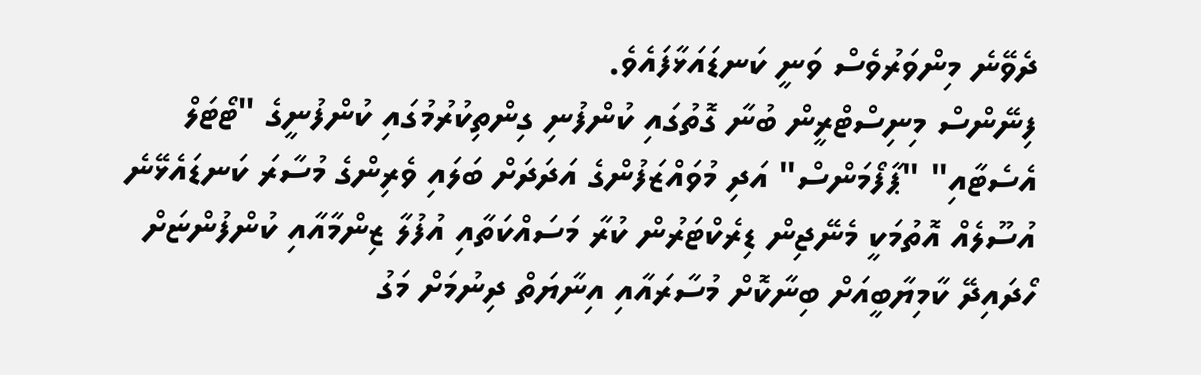ދެވޭނެ މިންވަރުވެސް ވަނީ ކަނޑައަޅާފައެވެ.
ފިނޭންސް މިނިސްޓްރީން ބުނާ ގޮތުގައި ކުންފުނި ގިންތިކުރުމުގައި ކުންފުނީގެ "ޓޯޓަލް އެސެޓާއި" "ޕާފޯމަންސް" އަދި މުވައްޒަފުންގެ އަދަދަށް ބަލައި ވެރިންގެ މުސާރަ ކަނޑައެޅޭނެ އުސޫލެއް އޮތުމަކީ މެނޭޖިން ޑިރެކްޓަރުން ކުރާ މަސައްކަތާއި އުފުލާ ޒިންމާއާއި ކުންފުންޏަށް ހޯދައިދޭ ކާމިޔާބީއަށް ބިނާކޮށް މުސާރައާއި އިނާޔަތް ދިނުމަށް މަގު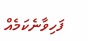ފަހިވާނެކަމެއް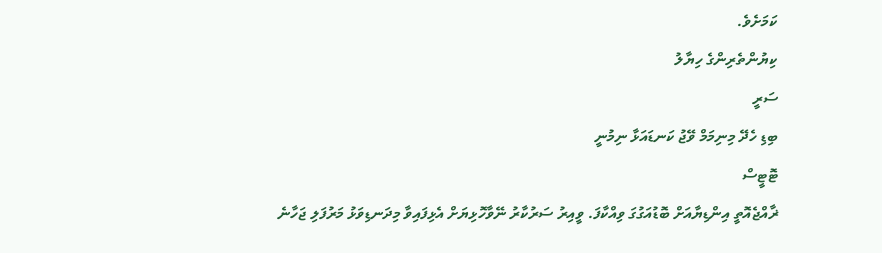ކަމަށެވެ.
ކިޔުންތެރިންގެ ހިޔާލު
ސަރީ
ބިޑި ހެދޭ މިނިމަމް ވޭޖު ކަނޑައަޅާ ނިމުނީ
ޓޮޓީސް
ޜާއްޖެއޮތީ އިންޑިޔާއަށް ބޮޑުއަގުގަ ވިއްކާފަ. ވީއިރު ސަރުކާރު ނޭވާހޮޅިޔަށް އެޅިފައިވާ މިދަނޑިވަޅު މަރުފަލި ޖަހާނެ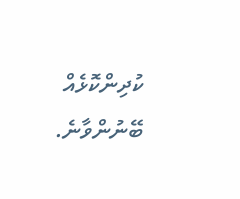ކުދިންކޮޅެއް ބޭނުންވާނެ.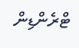ޓްރެންޑިން